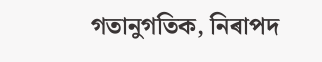গতানুগতিক, নিৰাপদ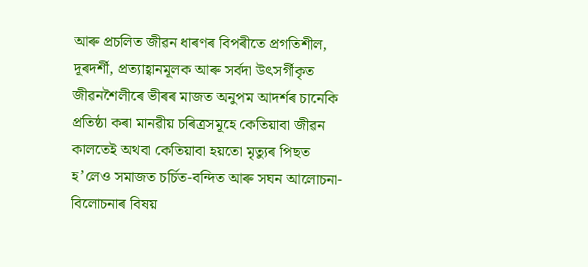আৰু প্ৰচলিত জীৱন ধাৰণৰ বিপৰীতে প্ৰগতিশীল, দূৰদৰ্শী, প্ৰত্যাহ্বানমূলক আৰু সৰ্বদা উৎসৰ্গীকৃত জীৱনশৈলীৰে ভীৰৰ মাজত অনুপম আদৰ্শৰ চানেকি প্ৰতিষ্ঠা কৰা মানৱীয় চৰিত্ৰসমূহে কেতিয়াবা জীৱন কালতেই অথবা কেতিয়াবা হয়তো মৃত্যুৰ পিছত হ’লেও সমাজত চৰ্চিত-বন্দিত আৰু সঘন আলোচনা-বিলোচনাৰ বিষয়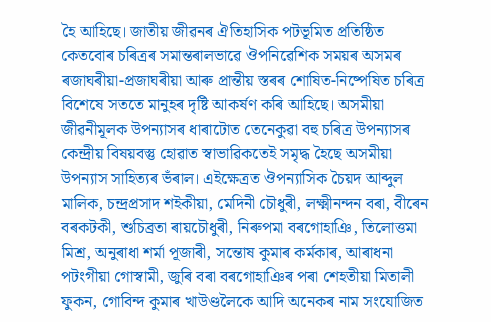হৈ আহিছে। জাতীয় জীৱনৰ ঐতিহাসিক পটভূমিত প্ৰতিষ্ঠিত কেতবোৰ চৰিত্ৰৰ সমান্তৰালভাৱে ঔপনিৱেশিক সময়ৰ অসমৰ ৰজাঘৰীয়া-প্ৰজাঘৰীয়া আৰু প্ৰান্তীয় স্তৰৰ শোষিত-নিষ্পেষিত চৰিত্ৰ বিশেষে সততে মানুহৰ দৃষ্টি আকৰ্ষণ কৰি আহিছে। অসমীয়া জীৱনীমূলক উপন্যাসৰ ধাৰাটোত তেনেকুৱা বহু চৰিত্ৰ উপন্যাসৰ কেন্দ্ৰীয় বিষয়বস্তু হোৱাত স্বাভাৱিকতেই সমৃদ্ধ হৈছে অসমীয়া উপন্যাস সাহিত্যৰ ভঁৰাল। এইক্ষেত্ৰত ঔপন্যাসিক চৈয়দ আব্দুল মালিক, চন্দ্ৰপ্ৰসাদ শইকীয়া, মেদিনী চৌধুৰী, লক্ষ্মীনন্দন বৰা, বীৰেন বৰকটকী, শুচিব্ৰতা ৰায়চৌধুৰী, নিৰুপমা বৰগোহাঞি, তিলোত্তমা মিশ্ৰ, অনুৰাধা শৰ্মা পূজাৰী, সন্তোষ কুমাৰ কৰ্মকাৰ, আৰাধনা পটংগীয়া গোস্বামী, জুৰি বৰা বৰগোহাঞিৰ পৰা শেহতীয়া মিতালী ফুকন, গোবিন্দ কুমাৰ খাউণ্ডলৈকে আদি অনেকৰ নাম সংযোজিত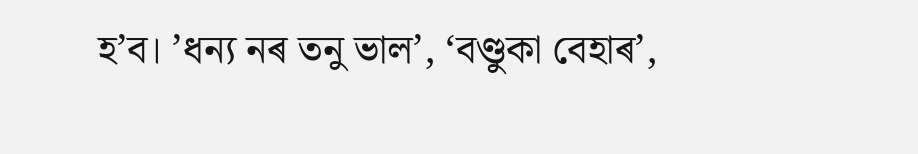হ’ব। ’ধন্য নৰ তনু ভাল’, ‘বণ্ডুকা বেহাৰ’,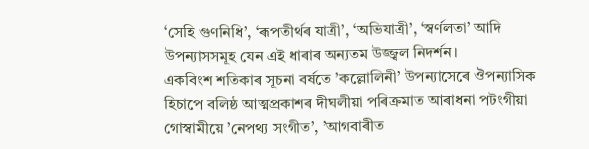‘সেহি গুণনিধি’, ‘ৰূপতীৰ্থৰ যাত্ৰী’, ‘অভিযাত্ৰী’, ‘স্বৰ্ণলতা’ আদি উপন্যাসসমূহ যেন এই ধাৰাৰ অন্যতম উজ্জ্বল নিদৰ্শন।
একবিংশ শতিকাৰ সূচনা বৰ্ষতে ’কল্লোলিনী’ উপন্যাসেৰে ঔপন্যাসিক হিচাপে বলিষ্ঠ আত্মপ্ৰকাশৰ দীঘলীয়া পৰিক্ৰমাত আৰাধনা পটংগীয়া গোস্বামীয়ে ’নেপথ্য সংগীত’, ’আগবাৰীত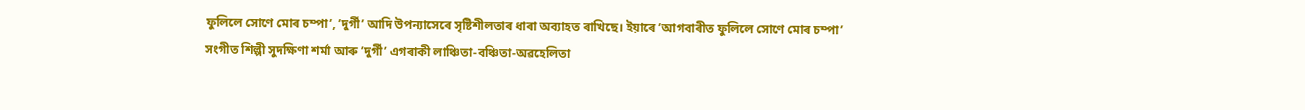ফুলিলে সোণে মোৰ চম্পা’, ’দুৰ্গী’ আদি উপন্যাসেৰে সৃষ্টিশীলতাৰ ধাৰা অব্যাহত ৰাখিছে। ইয়াৰে ’আগবাৰীত ফুলিলে সোণে মোৰ চম্পা’ সংগীত শিল্পী সুদক্ষিণা শৰ্মা আৰু ’দুৰ্গী’ এগৰাকী লাঞ্চিতা-বঞ্চিতা-অৱহেলিতা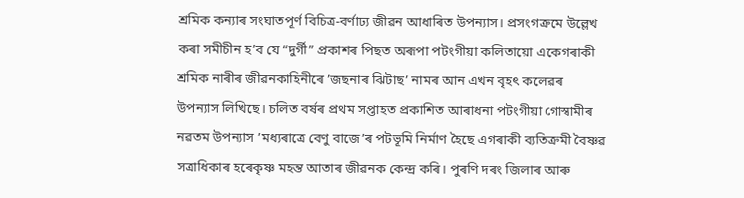শ্ৰমিক কন্যাৰ সংঘাতপূৰ্ণ বিচিত্ৰ-বৰ্ণাঢ্য জীৱন আধাৰিত উপন্যাস। প্ৰসংগক্ৰমে উল্লেখ কৰা সমীচীন হ’ব যে “দুৰ্গী” প্ৰকাশৰ পিছত অৰূপা পটংগীয়া কলিতায়ো একেগৰাকী শ্ৰমিক নাৰীৰ জীৱনকাহিনীৰে ’জছনাৰ ঝিটাছ’ নামৰ আন এখন বৃহৎ কলেৱৰ উপন্যাস লিখিছে। চলিত বৰ্ষৰ প্ৰথম সপ্তাহত প্ৰকাশিত আৰাধনা পটংগীয়া গোস্বামীৰ নৱতম উপন্যাস ’মধ্যৰাত্ৰে বেণু বাজে’ৰ পটভূমি নিৰ্মাণ হৈছে এগৰাকী ব্যতিক্ৰমী বৈষ্ণৱ সত্ৰাধিকাৰ হৰেকৃষ্ণ মহন্ত আতাৰ জীৱনক কেন্দ্ৰ কৰি। পুৰণি দৰং জিলাৰ আৰু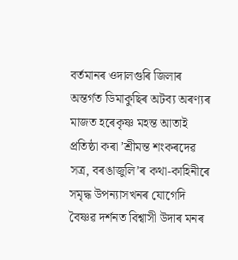বৰ্তমানৰ ওদালগুৰি জিলাৰ অন্তৰ্গত ডিমাকুছিৰ অটব্য অৰণ্যৰ মাজত হৰেকৃষ্ণ মহন্ত আতাই প্ৰতিষ্ঠা কৰা ’শ্ৰীমন্ত শংকৰদেৱ সত্ৰ, বৰঙাজুলি’ৰ কথা-কাহিনীৰে সমৃদ্ধ উপন্যাসখনৰ যোগেদি বৈষ্ণৱ দৰ্শনত বিশ্বাসী উদাৰ মনৰ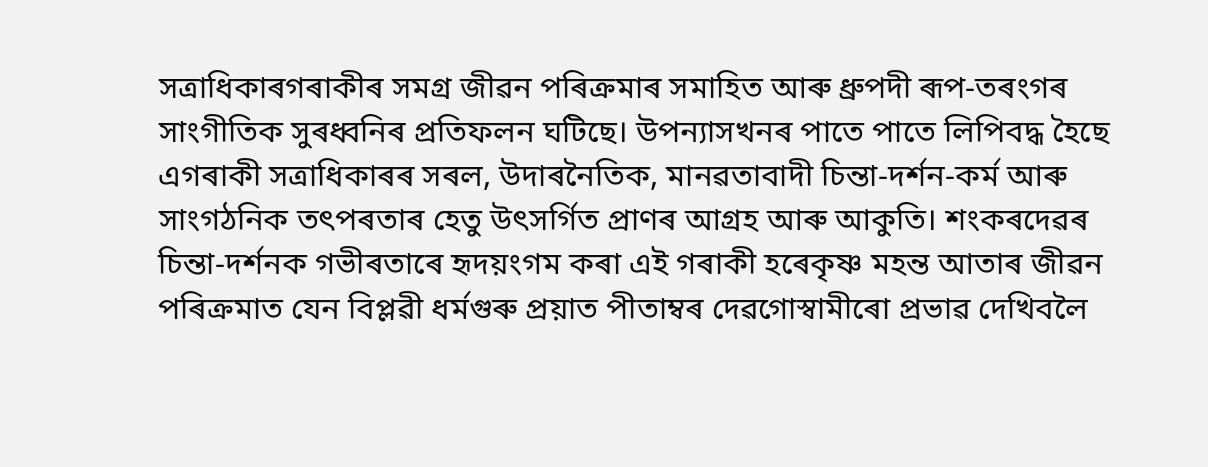সত্ৰাধিকাৰগৰাকীৰ সমগ্ৰ জীৱন পৰিক্ৰমাৰ সমাহিত আৰু ধ্ৰুপদী ৰূপ-তৰংগৰ সাংগীতিক সুৰধ্বনিৰ প্ৰতিফলন ঘটিছে। উপন্যাসখনৰ পাতে পাতে লিপিবদ্ধ হৈছে এগৰাকী সত্ৰাধিকাৰৰ সৰল, উদাৰনৈতিক, মানৱতাবাদী চিন্তা-দৰ্শন-কৰ্ম আৰু সাংগঠনিক তৎপৰতাৰ হেতু উৎসৰ্গিত প্ৰাণৰ আগ্ৰহ আৰু আকুতি। শংকৰদেৱৰ চিন্তা-দৰ্শনক গভীৰতাৰে হৃদয়ংগম কৰা এই গৰাকী হৰেকৃষ্ণ মহন্ত আতাৰ জীৱন পৰিক্ৰমাত যেন বিপ্লৱী ধৰ্মগুৰু প্ৰয়াত পীতাম্বৰ দেৱগোস্বামীৰো প্ৰভাৱ দেখিবলৈ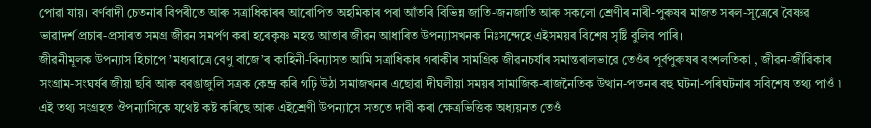পোৱা যায়। বৰ্ণবাদী চেতনাৰ বিপৰীতে আৰু সত্ৰাধিকাৰৰ আৰোপিত অহমিকাৰ পৰা আঁতৰি বিভিন্ন জাতি-জনজাতি আৰু সকলো শ্ৰেণীৰ নাৰী-পুৰুষৰ মাজত সৰল-সূত্ৰেৰে বৈষ্ণৱ ভাৱাদৰ্শ প্ৰচাৰ-প্ৰসাৰত সমগ্ৰ জীৱন সমৰ্পণ কৰা হৰেকৃষ্ণ মহন্ত আতাৰ জীৱন আধাৰিত উপন্যাসখনক নিঃসন্দেহে এইসময়ৰ বিশেষ সৃষ্টি বুলিব পাৰি।
জীৱনীমূলক উপন্যাস হিচাপে ’মধ্যৰাত্ৰে বেণু বাজে’ৰ কাহিনী-বিন্যাসত আমি সত্ৰাধিকাৰ গৰাকীৰ সামগ্ৰিক জীৱনচৰ্যাৰ সমান্তৰালভাৱে তেওঁৰ পূৰ্বপুৰুষৰ বংশলতিকা , জীৱন-জীৱিকাৰ সংগ্ৰাম-সংঘৰ্ষৰ জীয়া ছবি আৰু বৰঙাজুলি সত্ৰক কেন্দ্ৰ কৰি গঢ়ি উঠা সমাজখনৰ এছোৱা দীঘলীয়া সময়ৰ সামাজিক-ৰাজনৈতিক উত্থান-পতনৰ বহু ঘটনা-পৰিঘটনাৰ সবিশেষ তথ্য পাওঁ ৷ এই তথ্য সংগ্ৰহত ঔপন্যাসিকে যথেষ্ট কষ্ট কৰিছে আৰু এইশ্ৰেণী উপন্যাসে সততে দাবী কৰা ক্ষেত্ৰভিত্তিক অধ্যয়নত তেওঁ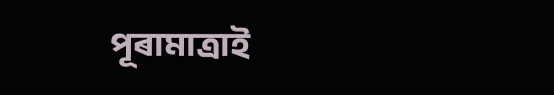পূৰামাত্ৰাই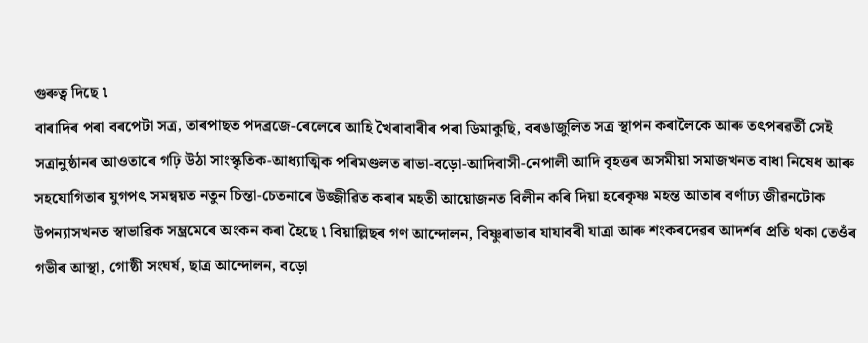গুৰুত্ব দিছে ৷
বাৰাদিৰ পৰা বৰপেটা সত্ৰ, তাৰপাছত পদব্ৰজে-ৰেলেৰে আহি খৈৰাবাৰীৰ পৰা ডিমাকুছি, বৰঙাজুলিত সত্ৰ স্থাপন কৰালৈকে আৰু তৎপৰৱৰ্তী সেই সত্ৰানুষ্ঠানৰ আওতাৰে গঢ়ি উঠা সাংস্কৃতিক-আধ্যাত্মিক পৰিমণ্ডলত ৰাভা-বড়ো-আদিবাসী-নেপালী আদি বৃহত্তৰ অসমীয়া সমাজখনত বাধা নিষেধ আৰু সহযোগিতাৰ যুগপৎ সমন্বয়ত নতুন চিন্তা-চেতনাৰে উজ্জীৱিত কৰাৰ মহতী আয়োজনত বিলীন কৰি দিয়া হৰেকৃষ্ণ মহন্ত আতাৰ বৰ্ণাঢ্য জীৱনটোক উপন্যাসখনত স্বাভাৱিক সম্ভ্ৰমেৰে অংকন কৰা হৈছে ৷ বিয়াল্লিছৰ গণ আন্দোলন, বিষ্ণুৰাভাৰ যাযাবৰী যাত্ৰা আৰু শংকৰদেৱৰ আদৰ্শৰ প্ৰতি থকা তেওঁৰ গভীৰ আস্থা, গোষ্ঠী সংঘৰ্ষ, ছাত্ৰ আন্দোলন, বড়ো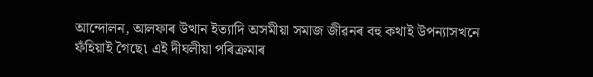আন্দোলন, আলফাৰ উত্থান ইত্যাদি অসমীয়া সমাজ জীৱনৰ বহু কথাই উপন্যাসখনে ফঁহিয়াই গৈছে৷ এই দীঘলীয়া পৰিক্ৰমাৰ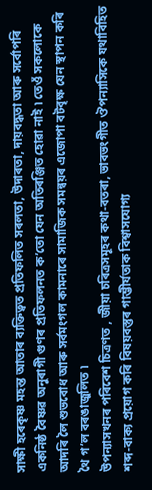সাক্ষী হৰেকৃষ্ণ মহন্ত আতাৰ ব্যক্তিত্বত প্ৰতিফলিত সৰলতা, উদাৰতা, দায়বদ্ধতা আৰু সৰ্বোপৰি একনিষ্ঠ বৈষ্ণৱ অনুৰাগী গুণৰ প্ৰতিফলনত ক’তো যেন অতিৰঞ্জিত হোৱা নাই ৷ তেওঁ সকলোকে আদৰি লৈ শুভবোধ আৰু সৰ্বমংগল কামনাৰে সামাজিক সমন্বয়ৰ এজোপা বটবৃক্ষ যেন স্থাপন কৰি থৈ গ’ল বৰঙাজুলিত ৷
উপন্যাসখনৰ পৰিবেশ চিত্ৰণত , জীয়া চৰিত্ৰসমূহৰ কথা-বতৰা, ভাবভংগীত ঔপন্যাসিকে যথাবিহিত শব্দ-বাক্য প্ৰয়োগ কৰি বিষয়বস্তুৰ গাম্ভীৰ্যতাক বিশ্বাসযোগ্য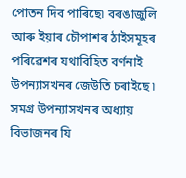পোতন দিব পাৰিছে৷ বৰঙাজুলি আৰু ইয়াৰ চৌপাশৰ ঠাইসমূহৰ পৰিৱেশৰ যথাবিহিত বৰ্ণনাই উপন্যাসখনৰ জেউতি চৰাইছে ৷ সমগ্ৰ উপন্যাসখনৰ অধ্যায় বিভাজনৰ যি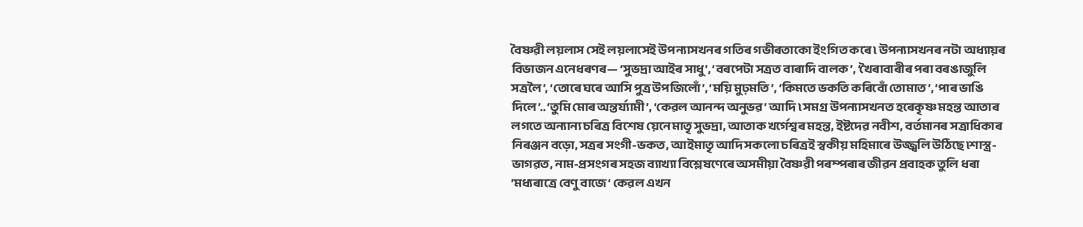বৈষ্ণৱী লয়লাস সেই লয়লাসেই উপন্যাসখনৰ গতিৰ গভীৰতাকো ইংগিত কৰে ৷ উপন্যাসখনৰ নটা অধ্যায়ৰ বিভাজন এনেধৰণৰ— ‘সুভদ্ৰা আইৰ সাধু’, ‘বৰপেটা সত্ৰত বাৰাদি বালক’, ‘খৈৰাবাৰীৰ পৰা বৰঙাজুলি সত্ৰলৈ’, ‘তোৰে ঘৰে আসি পুত্ৰ উপজিলোঁ’, ‘ময়ি মুঢ়মতি’, ‘কিমতে ভকতি কৰিবোঁ তোমাত’, ‘পাৰ ভাঙি দিলে’.. ‘তুমি মোৰ অন্তৰ্য্যামী’, ‘কেৱল আনন্দ অনুভৱ’ আদি ৷ সমগ্ৰ উপন্যাসখনত হৰেকৃষ্ণ মহন্ত আতাৰ লগতে অন্যান্য চৰিত্ৰ বিশেষ য়েনে মাতৃ সুভদ্ৰা, আতাক খৰ্গেশ্বৰ মহন্ত, ইষ্টদেৱ নবীশ, বৰ্তমানৰ সত্ৰাধিকাৰ নিৰঞ্জন বড়ো, সত্ৰৰ সংগী-ভকত, আইমাতৃ আদি সকলো চৰিত্ৰই স্বকীয় মহিমাৰে উজ্জ্বলি উঠিছে ৷শাস্ত্ৰ-ভাগৱত, নাম-প্ৰসংগৰ সহজ ব্যাখ্যা বিশ্লেষণেৰে অসমীয়া বৈষ্ণৱী পৰম্পৰাৰ জীৱন প্ৰবাহক তুলি ধৰা ’মধ্যৰাত্ৰে বেণু বাজে ‘ কেৱল এখন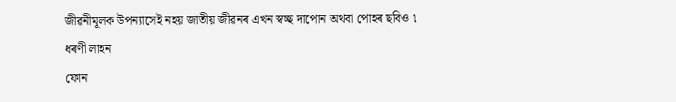জীৱনীমূলক উপন্যাসেই নহয় জাতীয় জীৱনৰ এখন স্বচ্ছ দাপোন অথবা পোহৰ ছবিও ৷
ধৰণী লাহন
ফোন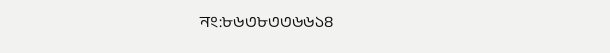নং:৮৬৩৮৩৩৬৬১৪